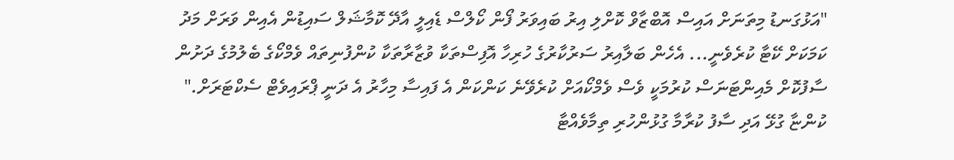"އަޅުގަނޑު މިތަނަށް އައިސް އޮބްޒާވް ކޮށްލި އިރު ބައިވަރު ފޯން ކޯލްސް ޑެއިލީ އާދޭ ކޮމާޝަލް ސައިޑުން އެއިން ވަރަށް މަދު ކަމަކަށް ކޭޓާ ކުރެވެނީ... އެހެން ބަލާއިރު ސަރުކާރުގެ ހުރިހާ އޮފިސްތަކާ ވުޒާރާތަކާ ކުންފުނިތައް ވެމްކޯގެ ބެލުމުގެ ދަށުން ސާފުކޮށް މެއިންޓަނަސް ކުރުމަކީ ވެސް ވެމްކޯއަށް ކުރެވޭނެ ކަންކަން އެ ފައިސާ މިހާރު އެ ދަނީ ޕްރައިވެޓް ސެކްޓަރަށް."
ކުންޏާ ގުޅޭ އަދި ސާފު ކުރާމާ ގުޅުންހުރި ތިމާވެއްޓާ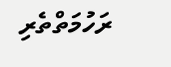ރަހުމަތްތެރި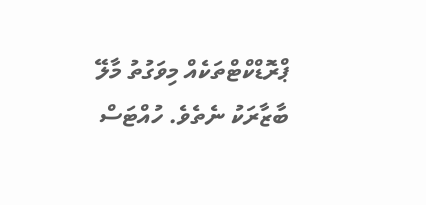ޕްރޮޑްކްޓްތަކެއް މިވަގުތު މާލޭ ބާޒާރަކު ނެތެވެ. ހުއްޓަސް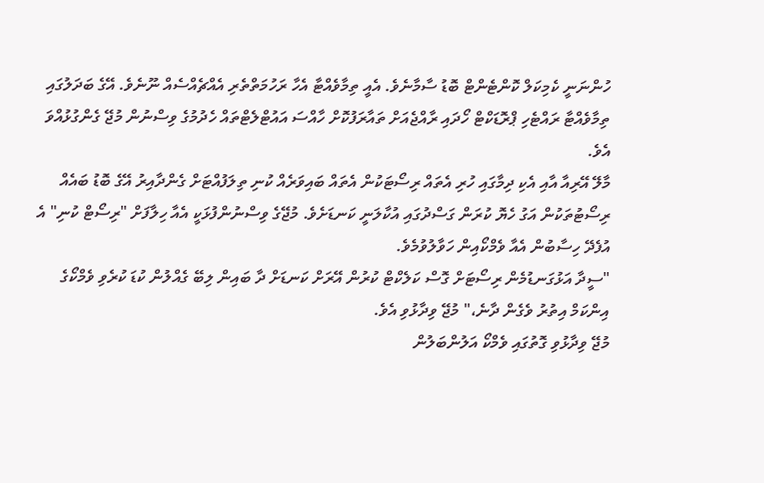ހުންނަނީ ކެމިކަލް ކޮންޓެންޓް ބޮޑު ސާމާނެވެ. އެއީ ތިމާވެއްޓާ އެހާ ރަހުމަތްތެރި އެއްޗެއްސެއް ނޫނެވެ. އޭގެ ބަދަލުގައި ތިމާވެއްޓާ ރައްޓެހި ޕްރޮޑަކްޓް ހޯދައި ރާއްޖެއަށް ތައާރަފުކޮށް ހާއްސަ އައުޓްލެޓްތައް ހެދުމުގެ ވިސްނުން މުޖޭ ގެންގުޅުއްވަ އެވެ.
މާލޭ އޭރިއާ އާއި އެކި ދިމާގައި ހުރި އެތައް ރިސޯޓަކުން އެތައް ބައިވަރެއް ކުނި ތިލަފުއްޓަށް ގެންދާއިރު އޭގެ ބޮޑު ބައެއް ރިސޯޓުތަކުން އަގު ހެޔޮ ކުރަން ގަސްދުގައި އުކާލަނީ ކަނޑަށެވެ. މުޖޭގެ ވިސްނުންފުޅަކީ އެއާ ހިލާފަށް "ރިސޯޓް ކުނި" އެ އުފެދޭ ހިސާބުން އެއާ ވެމްކޯއިން ހަވާލުވުމެވެ.
"ސީދާ އަޅުގަނޑުމެން ރިސޯޓަށް ގޮސް ކަލެކްޓް ކުރުން އޭރަށް ކަނޑަށް ދާ ބައިން ލިބޭ ގެއްލުން ކުޑަ ކުރެވި ވެމްކޯގެ އިންކަމް އިތުރު ވެގެން ދާނެ،" މުޖޭ ވިދާޅުވި އެވެ.
މުޖޭ ވިދާޅުވި ގޮތުގައި ވެމްކޯ އަލުންބަލުން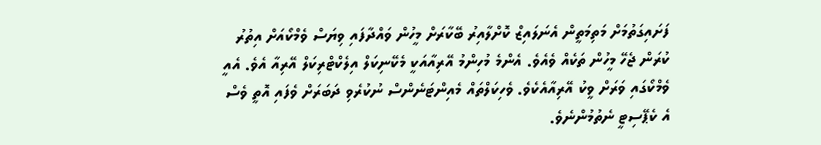ފަށައިގަތުމަށް މަތިމަތީން އެނަލައިޒް ކޮށްލާއިރު ބޭކާރަށް މީހުން ވައްދާފައި ވިޔަސް ވެމްކޯއަށް އިތުރު ކުރަން ޖެހޭ މީހުން ތަކެއް ވެއެވެ. އެންމެ މުހިންމު އޭރިއާއަކީ މެކޭނިކަލް އިލެކްޓްރިކަލް އޭރިއާ އެވެ. އެއީ ވެމްކޯގައި ވަރަށް ވީކު އޭރިއާއެކެވެ. ވެހިކަލްތައް މެއިންޓަނެންސް ނުކުރެވި ދަބަރަށް ވެފައި އޮތީ ވެސް އެ ކެޕޭސިޓީ ނެތުމުންނެވެ.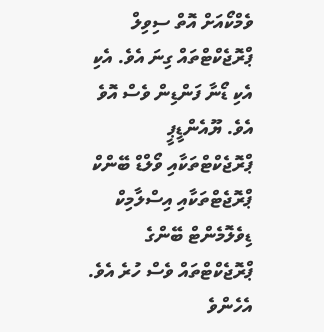ވެމްކޯއަށް އޮތް ސިވިލް ޕްރޮޖެކްޓްތައް ގިނަ އެވެ. އެކި އެކި ޑޯނާ ފަންޑިން ވެސް އޮވެ އެވެ. ޔޫއެންޑީޕީ ޕްރޮޖެކްޓްތަކާއި ވޯލްޑް ބޭންކް ޕްރޮޖެޓްތަކާއި އިސްލާމިކް ޑިވެލޮމެންޓް ބޭންގެ ޕްރޮޖެކްޓްތައް ވެސް ހުރެ އެވެ. އެހެންވެ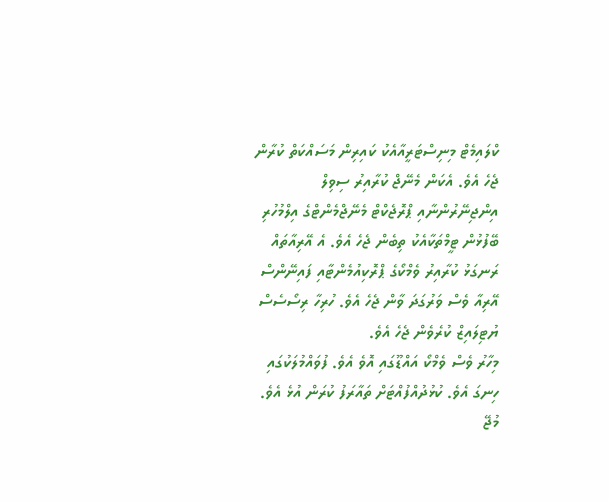ކްލައިމެޓް މިނިސްޓަރީއާއެކު ކައިރިން މަސައްކަތް ކުރާން ޖެހެ އެވެ. އެކަން މެނޭޖް ކުރާއިރު ސިވިލް އިންޖިނޭރުންނާއި ޕްރޮޖެކްޓް މެނޭޖްމެންޓްގެ އިލްމުހުރި ބޭފުޅުން ޓީމްތަކާއެކު ތިބެން ޖެހެ އެވެ. އެ އޭރިއާތައް ރަނގަޅު ކުރާއިރު ވެމްކޯގެ ޕްރޮކިއުމެންޓާއި ފައިނޭންސް އޭރިއާ ވެސް ވަރުގަދަ ވާން ޖެހެ އެވެ. ހުރިހާ ރިސޯސެސް ޔުޓިލައިޒް ކުރެވެން ޖެހެ އެވެ.
މިހާރު ވެސް ވެމްކޯ އައްޑޫގައި އޮވެ އެވެ. ފުވައްމުލަކުގައި ހިނގަ އެވެ. ކުޅުދުއްފުއްޓަށް ތައާރަފު ކުރަން އުޅެ އެވެ. މުޖޭ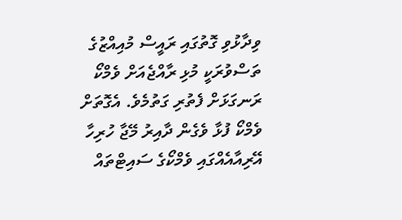ވިދާޅުވި ގޮތުގައި ރައީސް މުއިއްޒުގެ ތަސްވުރަކީ މުޅި ރާއްޖެއަށް ވެމްކޯ ރަނގަޅަށް ފެތުރި ގަތުމެވެ. އެގޮތަށް ވެމްކޯ ފުޅާ ވެގެން ދާއިރު މޭޖާ ހުރިހާ އޭރިއާއެއްގައި ވެމްކޯގެ ސައިޓްތައް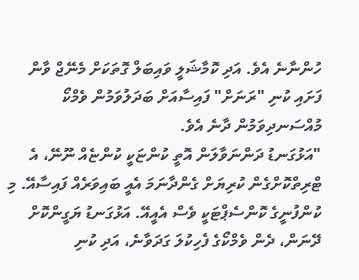ހުންނާނެ އެވެ. އަދި ކޮމާޝަލީ ވައިބަލް ގޮތަކަށް މެނޭޖް ވާން ފަށައި ކުނި "ރަނަށް" ފައިސާއަށް ބަދަލުވަމުން ވެމްކޯ މުއްސަނދިވަމުން ދާނެ އެވެ.
"އަޅުގަނޑު ދަންނަވާލަން އޮތީ ކުންޏަކީ ކުންޏެއް ނޫނޭ، އެ ޓްރިތްކޮށްގެން ކުރިޔަށް ގެންދާނަމަ އެއީ ބައިވަރެއް ފައިސާއޭ. މި ކުންފުނީގެ ކޮންސެޕްޓަކީ ވެސް އެއީއޭ. އަޅުގަނޑު ޔަގީންކޮށް ދޭނަން، ދެން ވެމްކޯގެ ފެހިކުލަ ގަދަވާނެ، އަދި ކުނި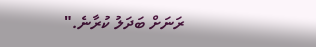ރަނަށް ބަދަލު ކުރާނެ."